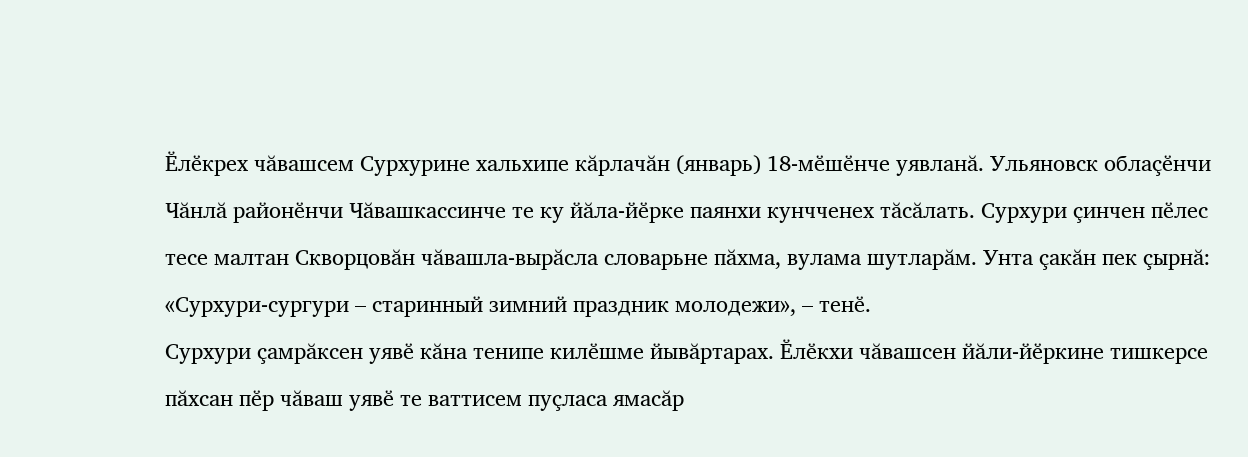Ӗлӗкрех чăвашсем Сурхурине хальхипе кăрлачăн (январь) 18-мӗшӗнче уявланă. Ульяновск облаçӗнчи Чăнлă районӗнчи Чăвашкассинче те ку йăла-йӗрке паянхи кунчченех тăсăлать. Сурхури çинчен пӗлес тесе малтан Скворцовăн чăвашла-вырăсла словарьне пăхма, вулама шутларăм. Унта çакăн пек çырнă: «Сурхури-сургури – старинный зимний праздник молодежи», – тенӗ.
Сурхури çамрăксен уявӗ кăна тенипе килӗшме йывăртарах. Ӗлӗкхи чăвашсен йăли-йӗркине тишкерсе пăхсан пӗр чăваш уявӗ те ваттисем пуçласа ямасăр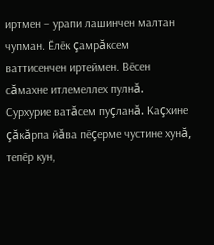иртмен – урапи лашинчен малтан чупман. Ӗлӗк çамрăксем ваттисенчен иртеймен. Вӗсен сăмахне итлемеллех пулнă.
Сурхурие ватăсем пуçланă. Каçхине çăкăрпа йăва пӗçерме чустине хунă, тепӗр кун,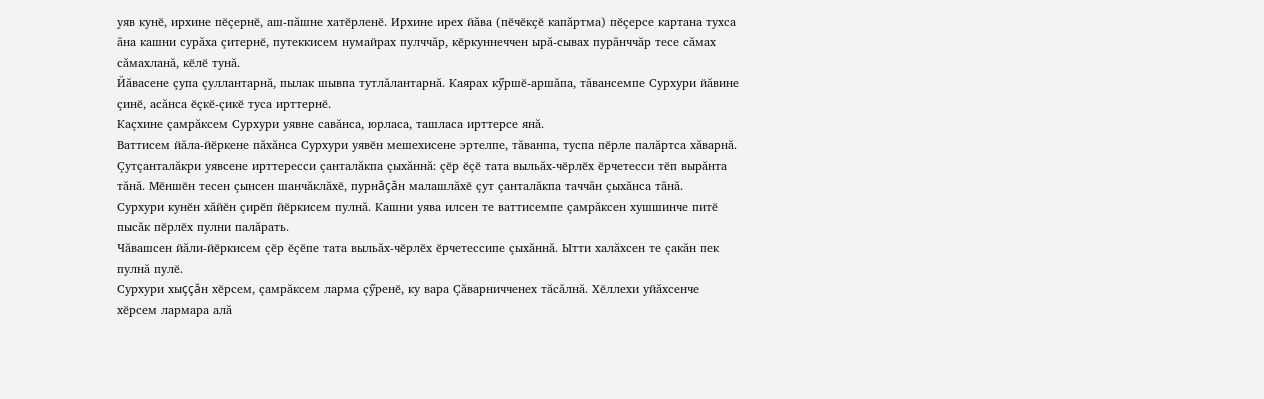уяв кунӗ, ирхине пӗçернӗ, аш-пăшне хатӗрленӗ. Ирхине ирех йăва (пӗчӗкçӗ капăртма) пӗçерсе картана тухса ăна кашни сурăха çитернӗ, путеккисем нумайрах пулччăр, кӗркуннеччен ырă-сывах пурăнччăр тесе сăмах сăмахланă, кӗлӗ тунă.
Йăвасене çупа çуллантарнă, пылак шывпа тутлăлантарнă. Каярах кӳршӗ-аршăпа, тăвансемпе Сурхури йăвине çинӗ, асăнса ӗçкӗ-çикӗ туса ирттернӗ.
Каçхине çамрăксем Сурхури уявне савăнса, юрласа, ташласа ирттерсе янă.
Ваттисем йăла-йӗркене пăхăнса Сурхури уявӗн мешехисене эртелпе, тăванпа, туспа пӗрле палăртса хăварнă. Çутçанталăкри уявсене ирттересси çанталăкпа çыхăннă: çӗр ӗçӗ тата выльăх-чӗрлӗх ӗрчетесси тӗп вырăнта тăнă. Мӗншӗн тесен çынсен шанчăклăхӗ, пурнăçăн малашлăхӗ çут çанталăкпа таччăн çыхăнса тăнă.
Сурхури кунӗн хăйӗн çирӗп йӗркисем пулнă. Кашни уява илсен те ваттисемпе çамрăксен хушшинче питӗ пысăк пӗрлӗх пулни палăрать.
Чăвашсен йăли-йӗркисем çӗр ӗçӗпе тата выльăх-чӗрлӗх ӗрчетессипе çыхăннă. Ытти халăхсен те çакăн пек пулнă пулӗ.
Сурхури хыççăн хӗрсем, çамрăксем ларма çӳренӗ, ку вара Çăварничченех тăсăлнă. Хӗллехи уйăхсенче хӗрсем лармара алă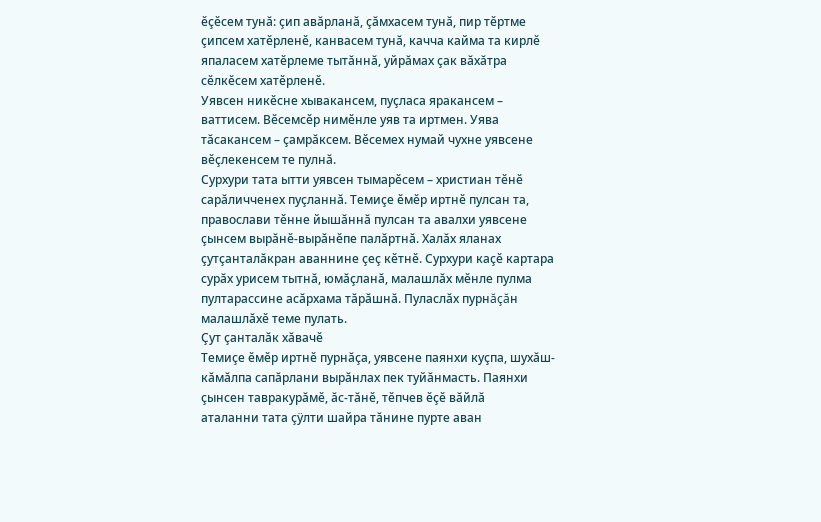ӗçӗсем тунă: çип авăрланă, çăмхасем тунă, пир тӗртме çипсем хатӗрленӗ, канвасем тунă, качча кайма та кирлӗ япаласем хатӗрлеме тытăннă, уйрăмах çак вăхăтра сӗлкӗсем хатӗрленӗ.
Уявсен никӗсне хывакансем, пуçласа яракансем – ваттисем. Вӗсемсӗр нимӗнле уяв та иртмен. Уява тăсакансем – çамрăксем. Вӗсемех нумай чухне уявсене вӗçлекенсем те пулнă.
Сурхури тата ытти уявсен тымарӗсем – христиан тӗнӗ сарăличченех пуçланнă. Темиçе ӗмӗр иртнӗ пулсан та, православи тӗнне йышăннă пулсан та авалхи уявсене çынсем вырăнӗ-вырăнӗпе палăртнă. Халăх яланах çутçанталăкран аваннине çеç кӗтнӗ. Сурхури каçӗ картара сурăх урисем тытнă, юмăçланă, малашлăх мӗнле пулма пултарассине асăрхама тăрăшнă. Пуласлăх пурнăçăн малашлăхӗ теме пулать.
Çут çанталăк хăвачӗ
Темиçе ӗмӗр иртнӗ пурнăçа, уявсене паянхи куçпа, шухăш-кăмăлпа сапăрлани вырăнлах пек туйăнмасть. Паянхи çынсен тавракурăмӗ, ăс-тăнӗ, тӗпчев ӗçӗ вăйлă
аталанни тата çÿлти шайра тăнине пурте аван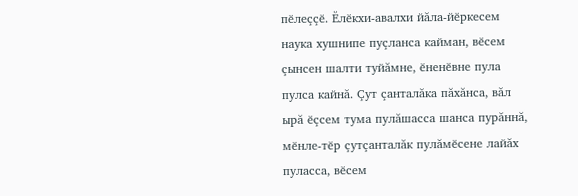пӗлеççӗ. Ӗлӗкхи-авалхи йăла-йӗркесем наука хушнипе пуçланса кайман, вӗсем çынсен шалти туйăмне, ӗненӗвне пула пулса кайнă. Çут çанталăка пăхăнса, вăл ырă ӗçсем тума пулăшасса шанса пурăннă, мӗнле-тӗр çутçанталăк пулăмӗсене лайăх пуласса, вӗсем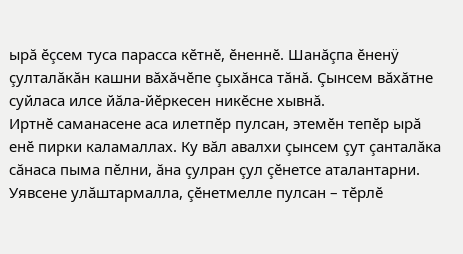ырă ӗçсем туса парасса кӗтнӗ, ӗненнӗ. Шанăçпа ӗненÿ çулталăкăн кашни вăхăчӗпе çыхăнса тăнă. Çынсем вăхăтне суйласа илсе йăла-йӗркесен никӗсне хывнă.
Иртнӗ саманасене аса илетпӗр пулсан, этемӗн тепӗр ырă енӗ пирки каламаллах. Ку вăл авалхи çынсем çут çанталăка сăнаса пыма пӗлни, ăна çулран çул çӗнетсе аталантарни. Уявсене улăштармалла, çӗнетмелле пулсан – тӗрлӗ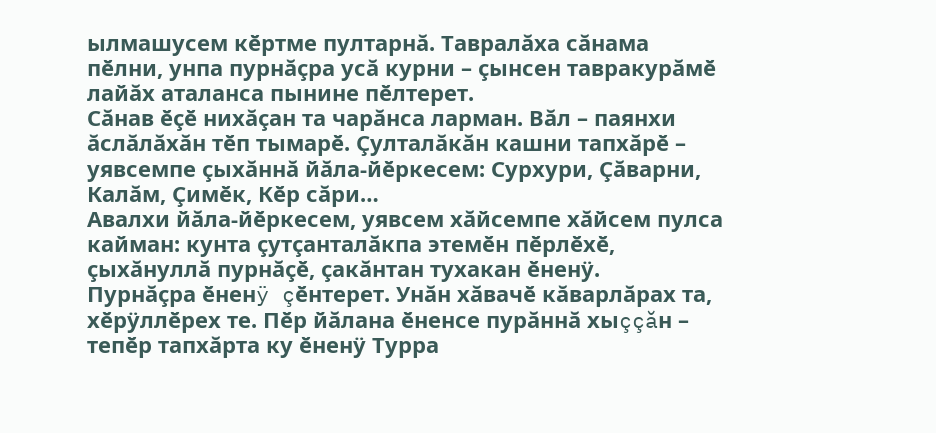ылмашусем кӗртме пултарнă. Тавралăха сăнама пӗлни, унпа пурнăçра усă курни – çынсен тавракурăмӗ лайăх аталанса пынине пӗлтерет.
Сăнав ӗçӗ нихăçан та чарăнса ларман. Вăл – паянхи ăслăлăхăн тӗп тымарӗ. Çулталăкăн кашни тапхăрӗ – уявсемпе çыхăннă йăла-йӗркесем: Сурхури, Çăварни, Калăм, Çимӗк, Кӗр сăри…
Авалхи йăла-йӗркесем, уявсем хăйсемпе хăйсем пулса кайман: кунта çутçанталăкпа этемӗн пӗрлӗхӗ, çыхăнуллă пурнăçӗ, çакăнтан тухакан ӗненÿ.
Пурнăçра ӗненÿ çӗнтерет. Унăн хăвачӗ кăварлăрах та, хӗрÿллӗрех те. Пӗр йăлана ӗненсе пурăннă хыççăн – тепӗр тапхăрта ку ӗненÿ Турра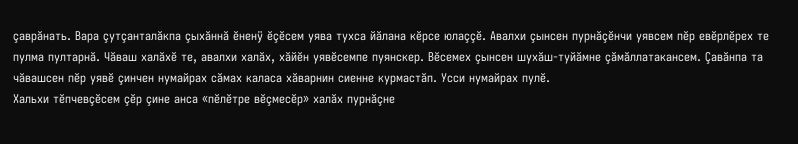çаврăнать. Вара çутçанталăкпа çыхăннă ӗненÿ ӗçӗсем уява тухса йăлана кӗрсе юлаççӗ. Авалхи çынсен пурнăçӗнчи уявсем пӗр евӗрлӗрех те пулма пултарнă. Чăваш халăхӗ те, авалхи халăх, хăйӗн уявӗсемпе пуянскер. Вӗсемех çынсен шухăш-туйăмне çăмăллатакансем. Çавăнпа та чăвашсен пӗр уявӗ çинчен нумайрах сăмах каласа хăварнин сиенне курмастăп. Усси нумайрах пулӗ.
Хальхи тӗпчевçӗсем çӗр çине анса «пӗлӗтре вӗçмесӗр» халăх пурнăçне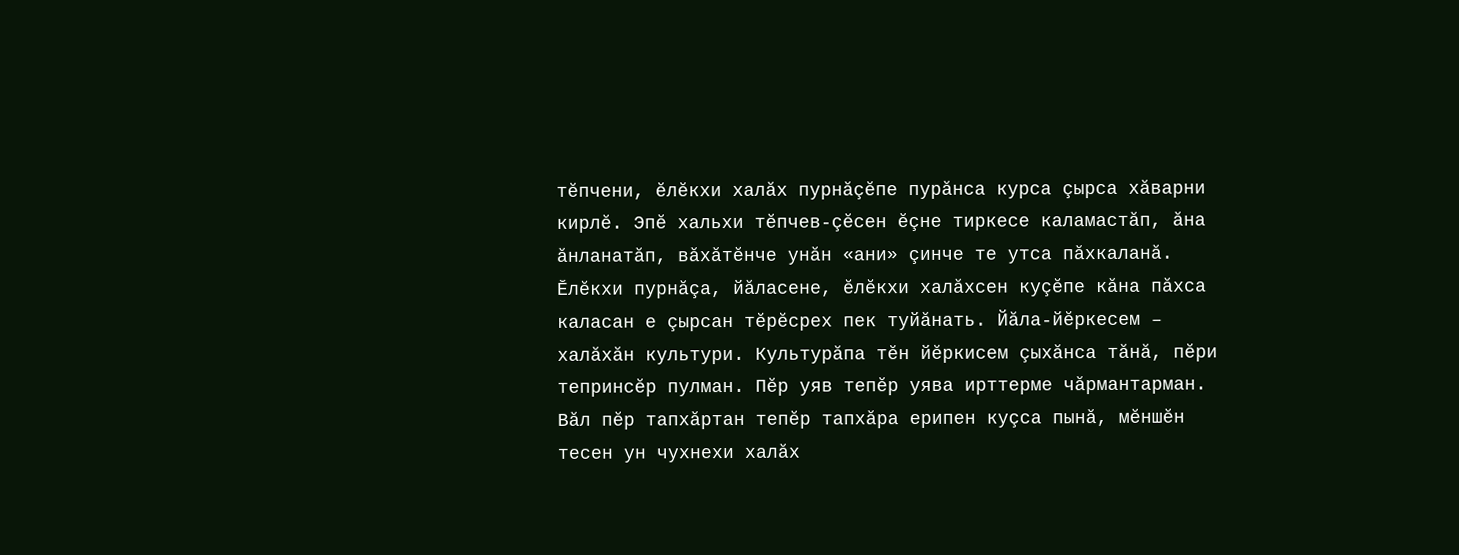тӗпчени, ӗлӗкхи халăх пурнăçӗпе пурăнса курса çырса хăварни кирлӗ. Эпӗ хальхи тӗпчев-çӗсен ӗçне тиркесе каламастăп, ăна ăнланатăп, вăхăтӗнче унăн «ани» çинче те утса пăхкаланă. Ӗлӗкхи пурнăçа, йăласене, ӗлӗкхи халăхсен куçӗпе кăна пăхса каласан е çырсан тӗрӗсрех пек туйăнать. Йăла-йӗркесем – халăхăн культури. Культурăпа тӗн йӗркисем çыхăнса тăнă, пӗри тепринсӗр пулман. Пӗр уяв тепӗр уява ирттерме чăрмантарман. Вăл пӗр тапхăртан тепӗр тапхăра ерипен куçса пынă, мӗншӗн тесен ун чухнехи халăх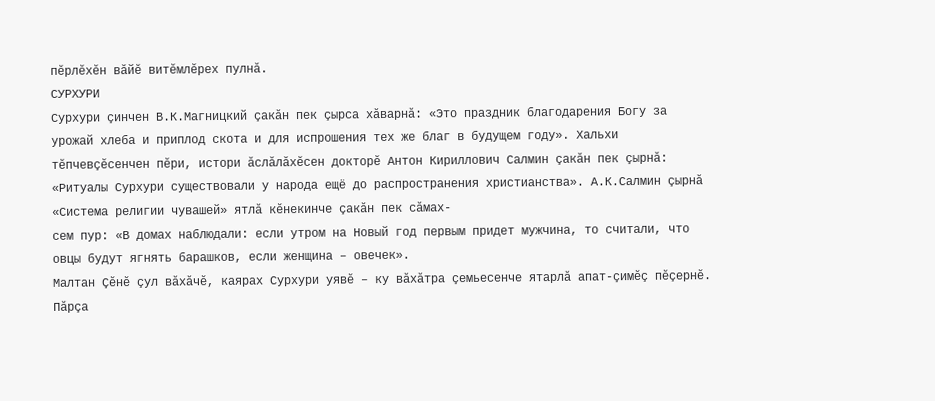пӗрлӗхӗн вăйӗ витӗмлӗрех пулнă.
СУРХУРИ
Сурхури çинчен В.К.Магницкий çакăн пек çырса хăварнă: «Это праздник благодарения Богу за урожай хлеба и приплод скота и для испрошения тех же благ в будущем году». Хальхи тӗпчевçӗсенчен пӗри, истори ăслăлăхӗсен докторӗ Антон Кириллович Салмин çакăн пек çырнă: «Ритуалы Сурхури существовали у народа ещё до распространения христианства». А.К.Салмин çырнă «Система религии чувашей» ятлă кӗнекинче çакăн пек сăмах-
сем пур: «В домах наблюдали: если утром на Новый год первым придет мужчина, то считали, что овцы будут ягнять барашков, если женщина – овечек».
Малтан Çӗнӗ çул вăхăчӗ, каярах Сурхури уявӗ – ку вăхăтра çемьесенче ятарлă апат-çимӗç пӗçернӗ. Пăрçа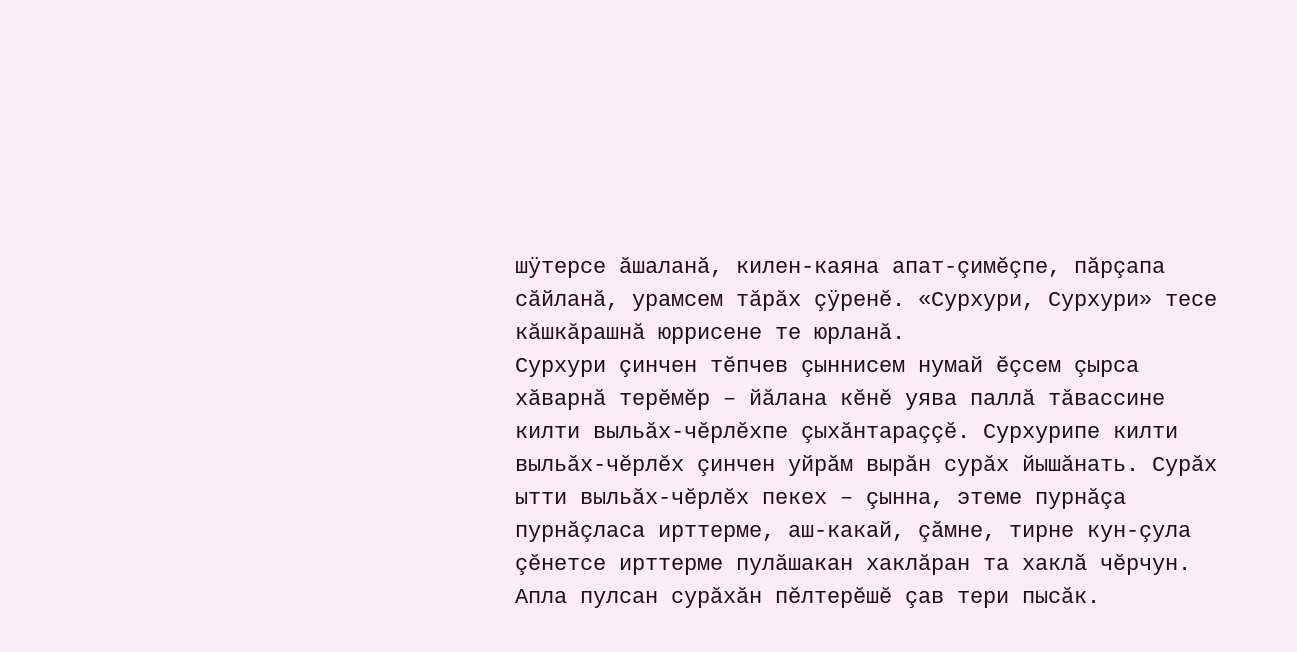шÿтерсе ăшаланă, килен-каяна апат-çимӗçпе, пăрçапа сăйланă, урамсем тăрăх çÿренӗ. «Сурхури, Сурхури» тесе кăшкăрашнă юррисене те юрланă.
Сурхури çинчен тӗпчев çыннисем нумай ӗçсем çырса хăварнă терӗмӗр – йăлана кӗнӗ уява паллă тăвассине килти выльăх-чӗрлӗхпе çыхăнтараççӗ. Сурхурипе килти выльăх-чӗрлӗх çинчен уйрăм вырăн сурăх йышăнать. Сурăх ытти выльăх-чӗрлӗх пекех – çынна, этеме пурнăçа пурнăçласа ирттерме, аш-какай, çăмне, тирне кун-çула çӗнетсе ирттерме пулăшакан хаклăран та хаклă чӗрчун. Апла пулсан сурăхăн пӗлтерӗшӗ çав тери пысăк.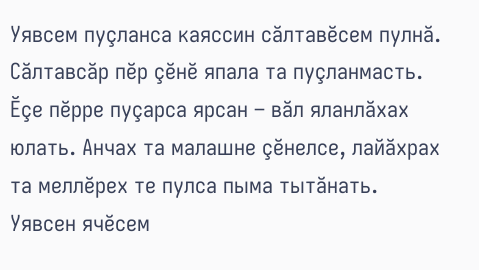Уявсем пуçланса каяссин сăлтавӗсем пулнă. Сăлтавсăр пӗр çӗнӗ япала та пуçланмасть. Ӗçе пӗрре пуçарса ярсан – вăл яланлăхах юлать. Анчах та малашне çӗнелсе, лайăхрах та меллӗрех те пулса пыма тытăнать. Уявсен ячӗсем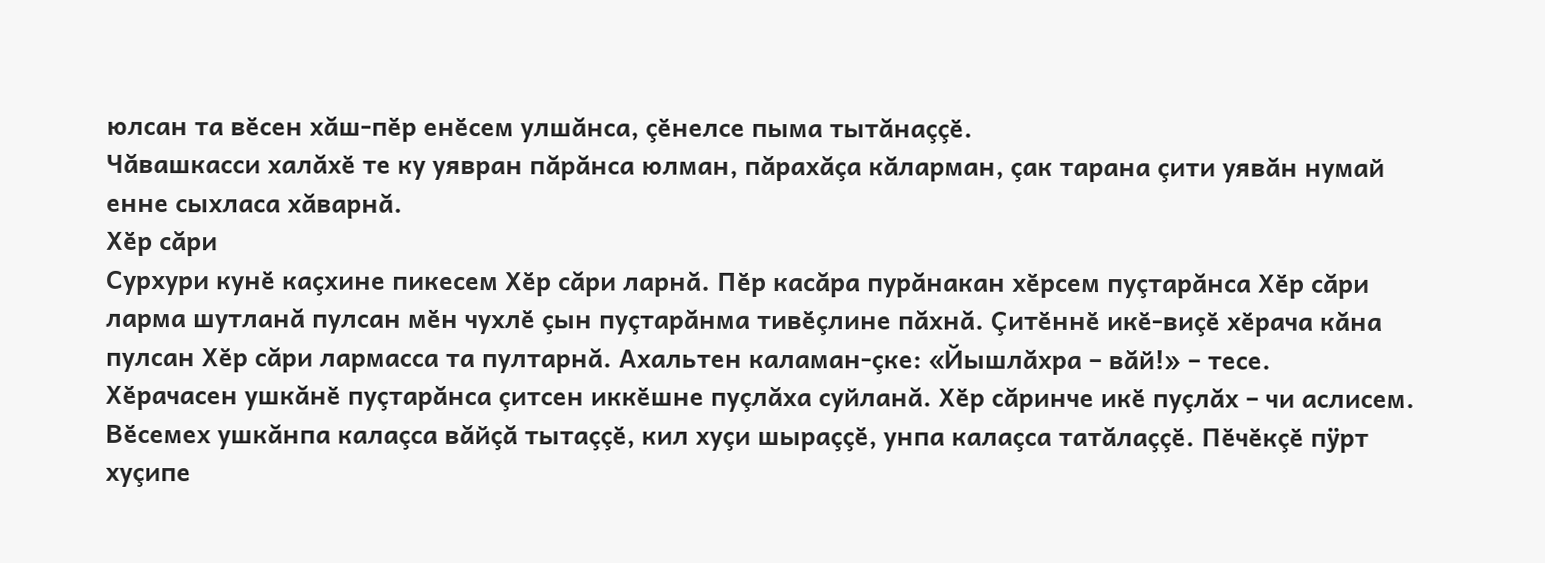юлсан та вӗсен хăш-пӗр енӗсем улшăнса, çӗнелсе пыма тытăнаççӗ.
Чăвашкасси халăхӗ те ку уявран пăрăнса юлман, пăрахăçа кăларман, çак тарана çити уявăн нумай енне сыхласа хăварнă.
Хӗр сăри
Сурхури кунӗ каçхине пикесем Хӗр сăри ларнă. Пӗр касăра пурăнакан хӗрсем пуçтарăнса Хӗр сăри ларма шутланă пулсан мӗн чухлӗ çын пуçтарăнма тивӗçлине пăхнă. Çитӗннӗ икӗ-виçӗ хӗрача кăна пулсан Хӗр сăри лармасса та пултарнă. Ахальтен каламан-çке: «Йышлăхра – вăй!» – тесе.
Хӗрачасен ушкăнӗ пуçтарăнса çитсен иккӗшне пуçлăха суйланă. Хӗр сăринче икӗ пуçлăх – чи аслисем. Вӗсемех ушкăнпа калаçса вăйçă тытаççӗ, кил хуçи шыраççӗ, унпа калаçса татăлаççӗ. Пӗчӗкçӗ пÿрт хуçипе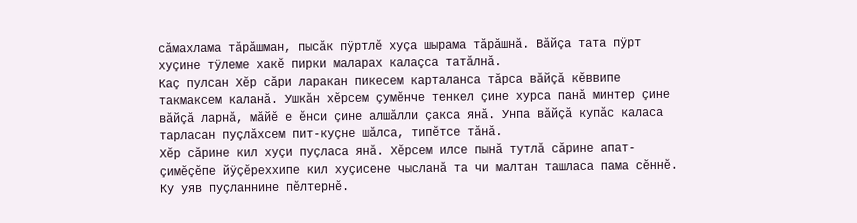сăмахлама тăрăшман, пысăк пÿртлӗ хуçа шырама тăрăшнă. Вăйçа тата пÿрт хуçине тÿлеме хакӗ пирки маларах калаçса татăлнă.
Каç пулсан Хӗр сăри ларакан пикесем карталанса тăрса вăйçă кӗввипе такмаксем каланă. Ушкăн хӗрсем çумӗнче тенкел çине хурса панă минтер çине вăйçă ларнă, мăйӗ е ӗнси çине алшăлли çакса янă. Унпа вăйçă купăс каласа тарласан пуçлăхсем пит-куçне шăлса, типӗтсе тăнă.
Хӗр сăрине кил хуçи пуçласа янă. Хӗрсем илсе пынă тутлă сăрине апат-çимӗçӗпе йÿçӗреххипе кил хуçисене чысланă та чи малтан ташласа пама сӗннӗ. Ку уяв пуçланнине пӗлтернӗ.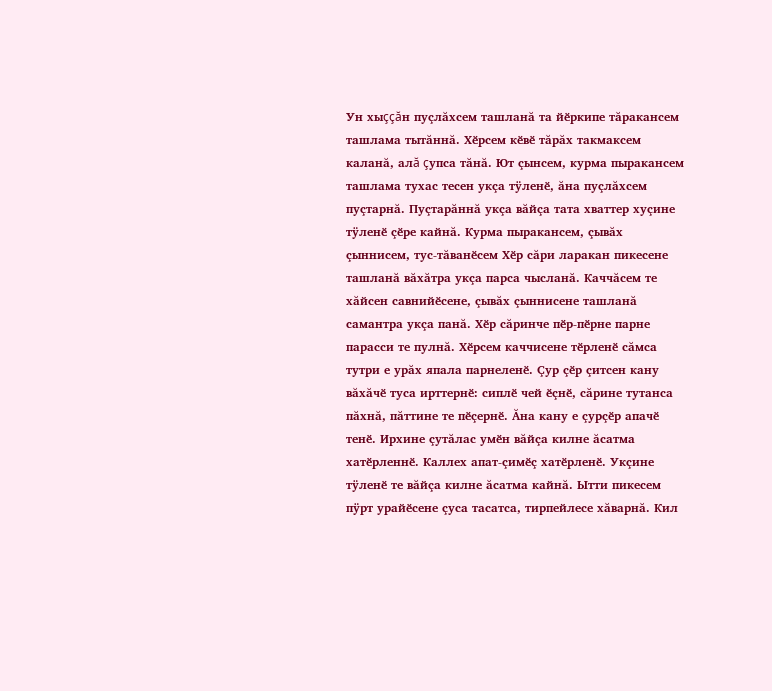Ун хыççăн пуçлăхсем ташланă та йӗркипе тăракансем ташлама тытăннă. Хӗрсем кӗвӗ тăрăх такмаксем каланă, алă çупса тăнă. Ют çынсем, курма пыракансем ташлама тухас тесен укçа тÿленӗ, ăна пуçлăхсем пуçтарнă. Пуçтарăннă укçа вăйçа тата хваттер хуçине тÿленӗ çӗре кайнă. Курма пыракансем, çывăх çыннисем, тус-тăванӗсем Хӗр сăри ларакан пикесене ташланă вăхăтра укçа парса чысланă. Каччăсем те хăйсен савнийӗсене, çывăх çыннисене ташланă самантра укçа панă. Хӗр сăринче пӗр-пӗрне парне парасси те пулнă. Хӗрсем каччисене тӗрленӗ сăмса тутри е урăх япала парнеленӗ. Çур çӗр çитсен кану вăхăчӗ туса ирттернӗ: сиплӗ чей ӗçнӗ, сăрине тутанса пăхнă, пăттине те пӗçернӗ. Ăна кану е çурçӗр апачӗ тенӗ. Ирхине çутăлас умӗн вăйçа килне ăсатма хатӗрленнӗ. Каллех апат-çимӗç хатӗрленӗ. Укçине тÿленӗ те вăйçа килне ăсатма кайнă. Ытти пикесем пÿрт урайӗсене çуса тасатса, тирпейлесе хăварнă. Кил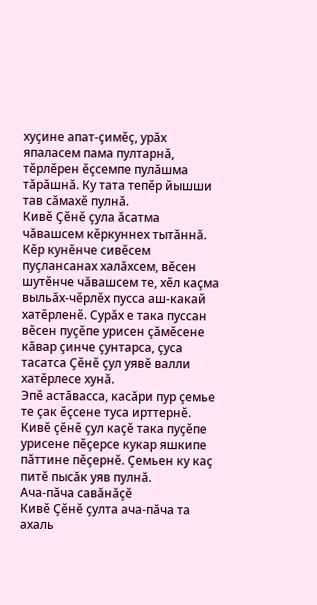хуçине апат-çимӗç, урăх япаласем пама пултарнă, тӗрлӗрен ӗçсемпе пулăшма тăрăшнă. Ку тата тепӗр йышши тав сăмахӗ пулнă.
Кивӗ Çӗнӗ çула ăсатма чăвашсем кӗркуннех тытăннă. Кӗр кунӗнче сивӗсем пуçлансанах халăхсем, вӗсен шутӗнче чăвашсем те, хӗл каçма выльăх-чӗрлӗх пусса аш-какай хатӗрленӗ. Сурăх е така пуссан вӗсен пуçӗпе урисен çăмӗсене кăвар çинче çунтарса, çуса тасатса Çӗнӗ çул уявӗ валли хатӗрлесе хунă.
Эпӗ астăвасса, касăри пур çемье те çак ӗçсене туса ирттернӗ.
Кивӗ çӗнӗ çул каçӗ така пуçӗпе урисене пӗçерсе кукар яшкипе пăттине пӗçернӗ. Çемьен ку каç питӗ пысăк уяв пулнă.
Ача-пăча савăнăçӗ
Кивӗ Çӗнӗ çулта ача-пăча та ахаль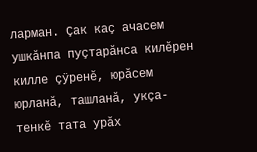ларман. Çак каç ачасем ушкăнпа пуçтарăнса килӗрен килле çÿренӗ, юрăсем юрланă, ташланă, укçа-тенкӗ тата урăх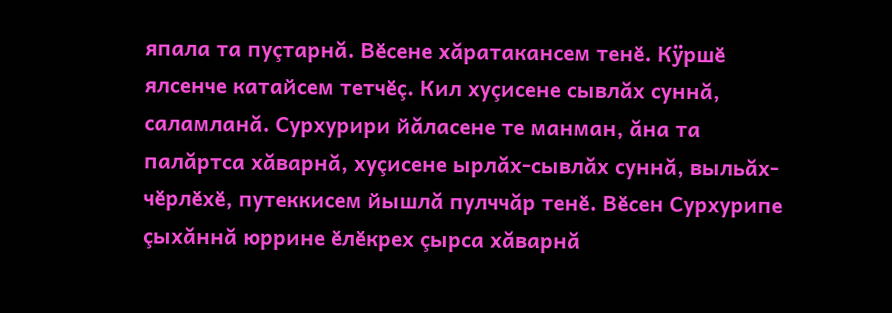япала та пуçтарнă. Вӗсене хăратакансем тенӗ. Кÿршӗ ялсенче катайсем тетчӗç. Кил хуçисене сывлăх суннă, саламланă. Сурхурири йăласене те манман, ăна та палăртса хăварнă, хуçисене ырлăх-сывлăх суннă, выльăх-чӗрлӗхӗ, путеккисем йышлă пулччăр тенӗ. Вӗсен Сурхурипе çыхăннă юррине ӗлӗкрех çырса хăварнă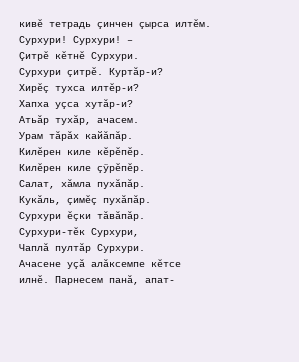кивӗ тетрадь çинчен çырса илтӗм.
Сурхури! Сурхури! –
Çитрӗ кӗтнӗ Сурхури.
Сурхури çитрӗ. Куртăр-и?
Хирӗç тухса илтӗр-и?
Хапха уçса хутăр-и?
Атьăр тухăр, ачасем.
Урам тăрăх кайăпăр.
Килӗрен киле кӗрӗпӗр.
Килӗрен киле çÿрӗпӗр.
Салат, хăмла пухăпăр.
Кукăль, çимӗç пухăпăр.
Сурхури ӗçки тăвăпăр.
Сурхури-тӗк Сурхури,
Чаплă пултăр Сурхури.
Ачасене уçă алăксемпе кӗтсе илнӗ. Парнесем панă, апат-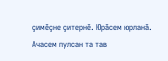çимӗçне çитернӗ. Юрăсем юрланă. Ачасем пулсан та тав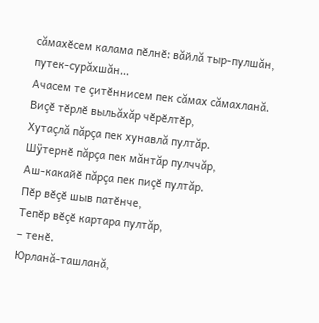сăмахӗсем калама пӗлнӗ: вăйлă тыр-пулшăн, путек-сурăхшăн...
Ачасем те çитӗннисем пек сăмах сăмахланă.
Виçӗ тӗрлӗ выльăхăр чӗрӗлтӗр,
Хутаçлă пăрçа пек хунавлă пултăр.
Шÿтернӗ пăрçа пек мăнтăр пулччăр,
Аш-какайӗ пăрçа пек пиçӗ пултăр.
Пӗр вӗçӗ шыв патӗнче,
Тепӗр вӗçӗ картара пултăр,
– тенӗ.
Юрланă-ташланă,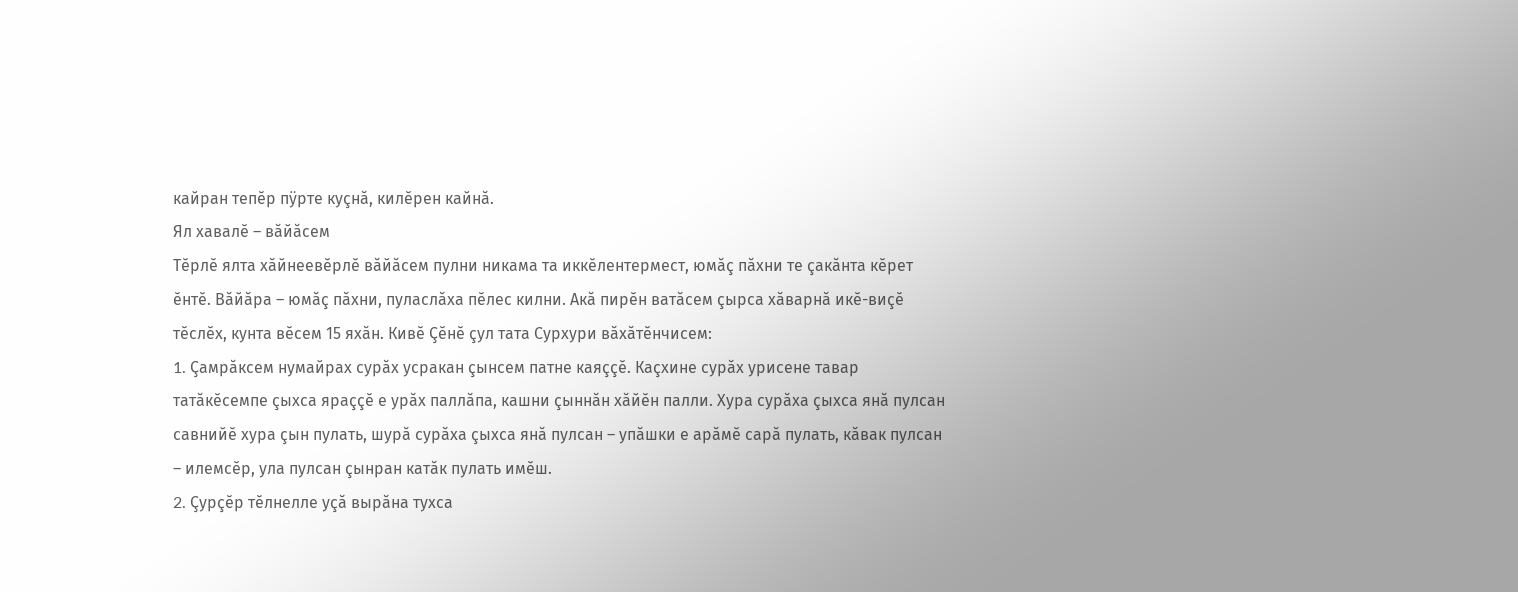кайран тепӗр пÿрте куçнă, килӗрен кайнă.
Ял хавалӗ – вăйăсем
Тӗрлӗ ялта хăйнеевӗрлӗ вăйăсем пулни никама та иккӗлентермест, юмăç пăхни те çакăнта кӗрет ӗнтӗ. Вăйăра – юмăç пăхни, пуласлăха пӗлес килни. Акă пирӗн ватăсем çырса хăварнă икӗ-виçӗ тӗслӗх, кунта вӗсем 15 яхăн. Кивӗ Çӗнӗ çул тата Сурхури вăхăтӗнчисем:
1. Çамрăксем нумайрах сурăх усракан çынсем патне каяççӗ. Каçхине сурăх урисене тавар татăкӗсемпе çыхса яраççӗ е урăх паллăпа, кашни çыннăн хăйӗн палли. Хура сурăха çыхса янă пулсан савнийӗ хура çын пулать, шурă сурăха çыхса янă пулсан – упăшки е арăмӗ сарă пулать, кăвак пулсан – илемсӗр, ула пулсан çынран катăк пулать имӗш.
2. Çурçӗр тӗлнелле уçă вырăна тухса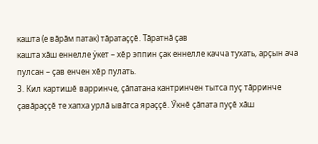кашта (е вăрăм патак) тăратаççӗ. Тăратнă çав
кашта хăш еннелле ÿкет – хӗр эппин çак еннелле качча тухать, арçын ача пулсан – çав енчен хӗр пулать.
3. Кил картишӗ варринче, çăпатана кантринчен тытса пуç тăрринче çавăраççӗ те хапха урлă ывăтса яраççӗ. Ӳкнӗ çăпата пуçӗ хăш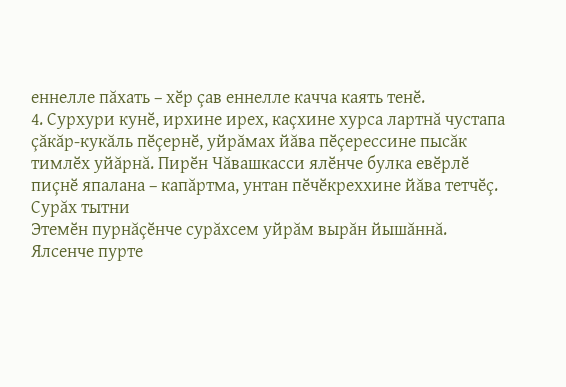еннелле пăхать – хӗр çав еннелле качча каять тенӗ.
4. Сурхури кунӗ, ирхине ирех, каçхине хурса лартнă чустапа çăкăр-кукăль пӗçернӗ, уйрăмах йăва пӗçерессине пысăк тимлӗх уйăрнă. Пирӗн Чăвашкасси ялӗнче булка евӗрлӗ пиçнӗ япалана – капăртма, унтан пӗчӗкреххине йăва тетчӗç.
Сурăх тытни
Этемӗн пурнăçӗнче сурăхсем уйрăм вырăн йышăннă. Ялсенче пурте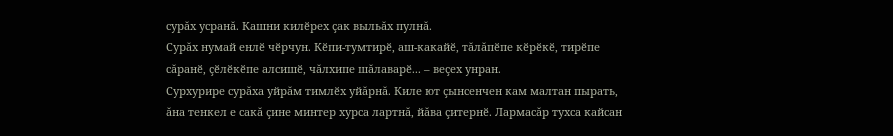сурăх усранă. Кашни килӗрех çак выльăх пулнă.
Сурăх нумай енлӗ чӗрчун. Кӗпи-тумтирӗ, аш-какайӗ, тăлăпӗпе кӗрӗкӗ, тирӗпе сăранӗ, çӗлӗкӗпе алсишӗ, чăлхипе шăлаварӗ... – веçех унран.
Сурхурире сурăха уйрăм тимлӗх уйăрнă. Киле ют çынсенчен кам малтан пырать, ăна тенкел е сакă çине минтер хурса лартнă, йăва çитернӗ. Лармасăр тухса кайсан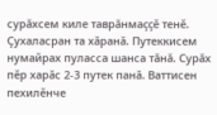сурăхсем киле таврăнмаççӗ тенӗ. Çухаласран та хăранă. Путеккисем нумайрах пуласса шанса тăнă. Сурăх пӗр харăс 2-3 путек панă. Ваттисен пехилӗнче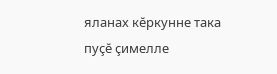яланах кӗркунне така пуçӗ çимелле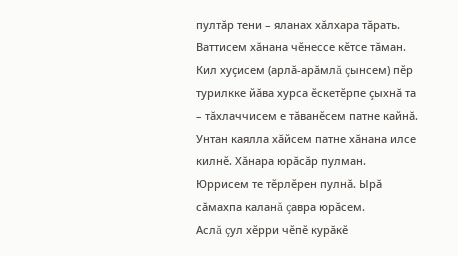пултăр тени – яланах хăлхара тăрать. Ваттисем хăнана чӗнессе кӗтсе тăман. Кил хуçисем (арлă-арăмлă çынсем) пӗр турилкке йăва хурса ӗскетӗрпе çыхнă та – тăхлаччисем е тăванӗсем патне кайнă. Унтан каялла хăйсем патне хăнана илсе килнӗ. Хăнара юрăсăр пулман. Юррисем те тӗрлӗрен пулнă. Ырă сăмахпа каланă çавра юрăсем.
Аслă çул хӗрри чӗпӗ курăкӗ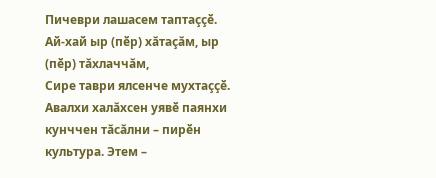Пичеври лашасем таптаççӗ.
Ай-хай ыр (пӗр) хăтаçăм, ыр (пӗр) тăхлаччăм,
Сире таври ялсенче мухтаççӗ.
Авалхи халăхсен уявӗ паянхи кунччен тăсăлни – пирӗн культура. Этем –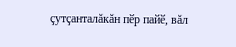çутçанталăкăн пӗр пайӗ, вăл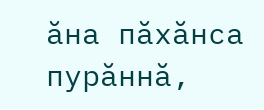ăна пăхăнса пурăннă,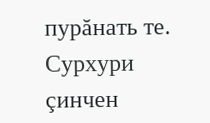пурăнать те.
Сурхури çинчен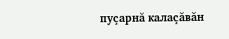пуçарнă калаçăвăн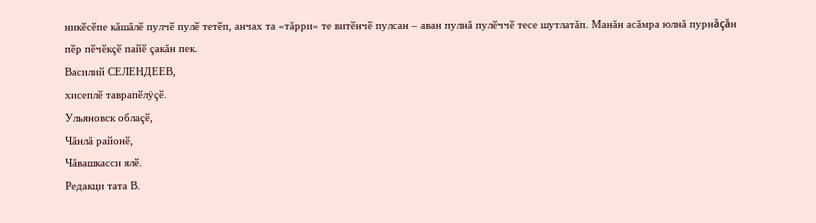никӗсӗпе кăшăлӗ пулчӗ пулӗ тетӗп, анчах та «тăрри» те витӗнчӗ пулсан – аван пулнă пулӗччӗ тесе шутлатăп. Манăн асăмра юлнă пурнăçăн пӗр пӗчӗкçӗ пайӗ çакăн пек.
Василий СЕЛЕНДЕЕВ,
хисеплӗ таврапӗлÿçӗ.
Ульяновск облаçӗ,
Чăнлă районӗ,
Чăвашкасси ялӗ.
Редакци тата В.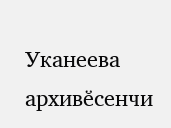Уканеева архивӗсенчи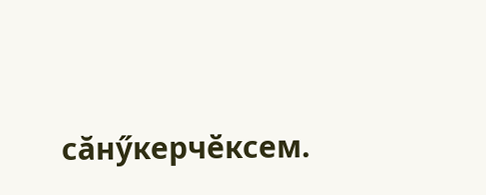сăнӳкерчӗксем.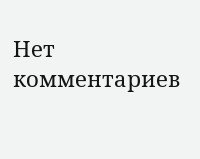Нет комментариев